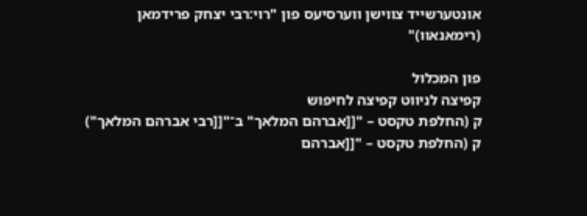אונטערשייד צווישן ווערסיעס פון "רוי:רבי יצחק פרידמאן (רימאנאוו)"

פון המכלול
קפיצה לניווט קפיצה לחיפוש
ק (החלפת טקסט – "[[אברהם המלאך" ב־"[[רבי אברהם המלאך")
ק (החלפת טקסט – "[[אברהם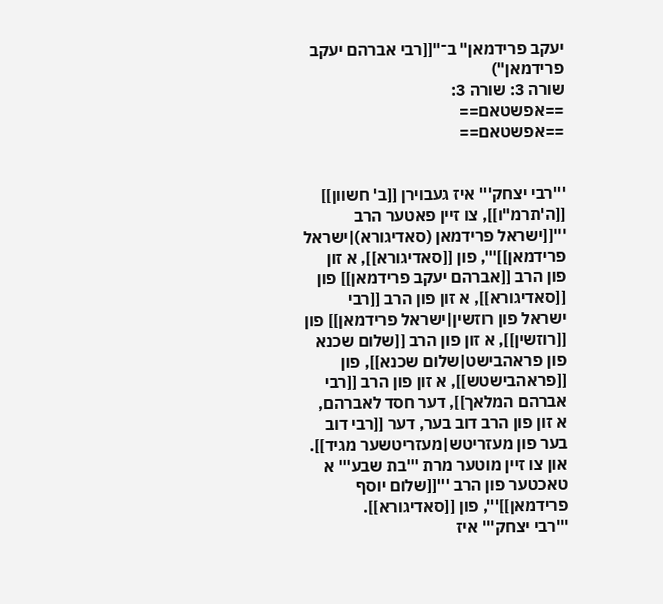יעקב פרידמאן" ב־"[[רבי אברהם יעקב פרידמאן")
שורה 3: שורה 3:
==אפשטאם==
==אפשטאם==


'''רבי יצחק''' איז געבוירן [[ב' חשוון]] [[ה'תרמ"ו]], צו זיין פאטער הרב '''[[ישראל פרידמאן (סאדיגורא)|ישראל פרידמאן]]''', פון [[סאדיגורא]], א זון פון הרב [[אברהם יעקב פרידמאן]] פון [[סאדיגורא]], א זון פון הרב [[רבי ישראל פון רוזשין|ישראל פרידמאן]] פון [[רוזשין]], א זון פון הרב [[שלום שכנא פון פראהבישט|שלום שכנא]], פון [[פראהבישטש]], א זון פון הרב [[רבי אברהם המלאך]], דער חסד לאברהם, א זון פון הרב דוב בער, דער [[רבי דוב בער פון מעזריטש|מעזריטשער מגיד]]. און צו זיין מוטער מרת '''בת שבע''' א טאכטער פון הרב '''[[שלום יוסף פרידמאן]]''', פון [[סאדיגורא]].
'''רבי יצחק''' איז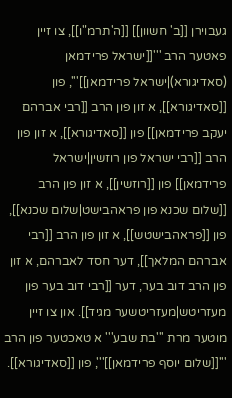געבוירן [[ב' חשוון]] [[ה'תרמ"ו]], צו זיין פאטער הרב '''[[ישראל פרידמאן (סאדיגורא)|ישראל פרידמאן]]''', פון [[סאדיגורא]], א זון פון הרב [[רבי אברהם יעקב פרידמאן]] פון [[סאדיגורא]], א זון פון הרב [[רבי ישראל פון רוזשין|ישראל פרידמאן]] פון [[רוזשין]], א זון פון הרב [[שלום שכנא פון פראהבישט|שלום שכנא]], פון [[פראהבישטש]], א זון פון הרב [[רבי אברהם המלאך]], דער חסד לאברהם, א זון פון הרב דוב בער, דער [[רבי דוב בער פון מעזריטש|מעזריטשער מגיד]]. און צו זיין מוטער מרת '''בת שבע''' א טאכטער פון הרב '''[[שלום יוסף פרידמאן]]''', פון [[סאדיגורא]].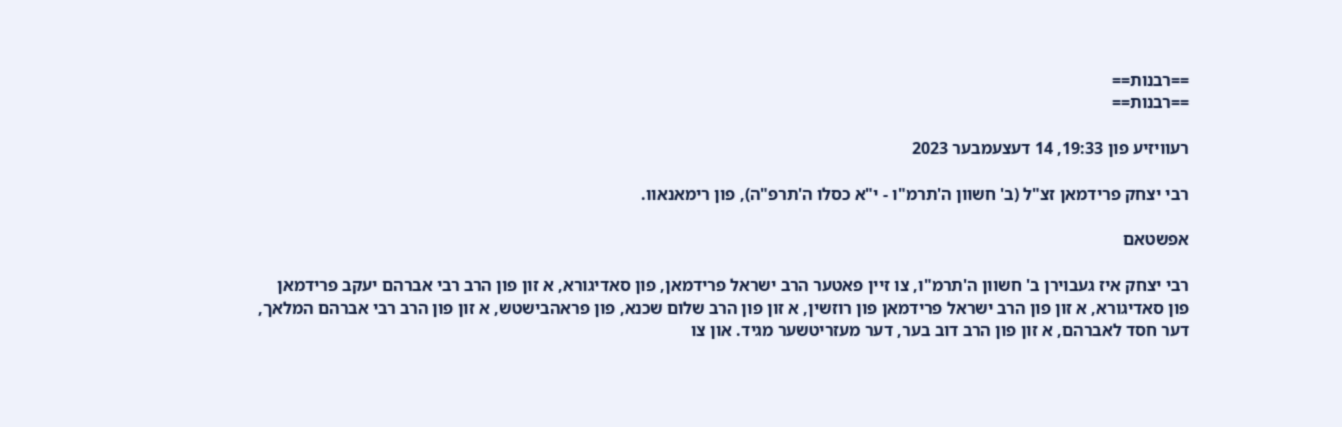==רבנות==
==רבנות==

רעוויזיע פון 19:33, 14 דעצעמבער 2023

רבי יצחק פרידמאן זצ"ל (ב' חשוון ה'תרמ"ו - י"א כסלו ה'תרפ"ה), פון רימאנאוו.

אפשטאם

רבי יצחק איז געבוירן ב' חשוון ה'תרמ"ו, צו זיין פאטער הרב ישראל פרידמאן, פון סאדיגורא, א זון פון הרב רבי אברהם יעקב פרידמאן פון סאדיגורא, א זון פון הרב ישראל פרידמאן פון רוזשין, א זון פון הרב שלום שכנא, פון פראהבישטש, א זון פון הרב רבי אברהם המלאך, דער חסד לאברהם, א זון פון הרב דוב בער, דער מעזריטשער מגיד. און צו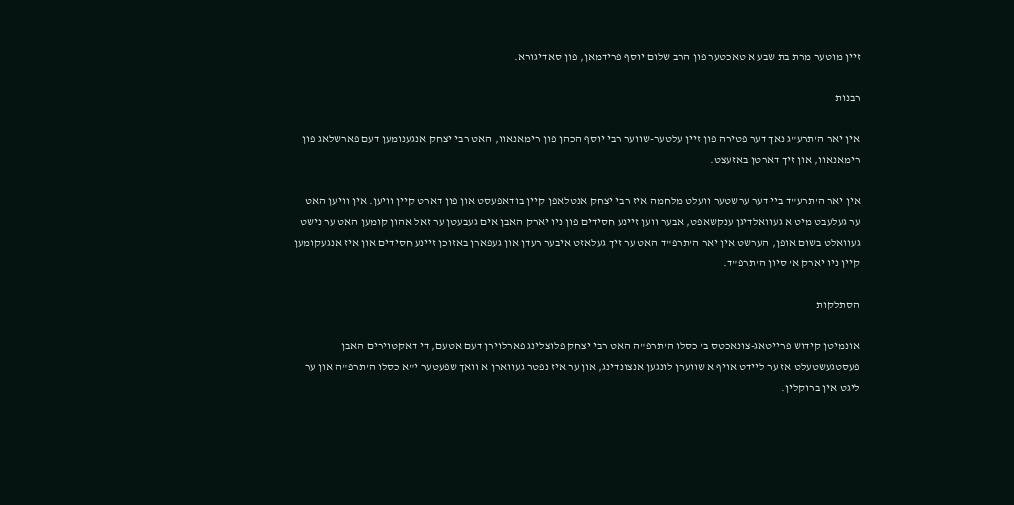זיין מוטער מרת בת שבע א טאכטער פון הרב שלום יוסף פרידמאן, פון סאדיגורא.

רבנות

אין יאר ה'תרע"ג נאך דער פטירה פון זיין עלטער-שווער רבי יוסף הכהן פון רימאנאוו, האט רבי יצחק אנגענומען דעם פארשלאג פון רימאנאוו, און זיך דארטן באזעצט.

אין יאר ה'תרע"ד ביי דער ערשטער וועלט מלחמה איז רבי יצחק אנטלאפן קיין בודאפעסט און פון דארט קיין וויען. אין וויען האט ער געלעבט מיט א געוואלדיגן ענקשאפט, אבער ווען זיינע חסידים פון ניו יארק האבן אים געבעטן ער זאל אהון קומען האט ער נישט געוואלט בשום אופן, הערשט אין יאר ה'תרפ"ד האט ער זיך געלאזט איבער רעדן און געפארן באזוכן זיינע חסידים און איז אנגעקומען קיין ניו יארק א' סיון ה'תרפ"ד.

הסתלקות

אונמיטן קידוש פרייטאג-צונאכטס ב' כסלו ה'תרפ"ה האט רבי יצחק פלוצלינג פארלוירן דעם אטעם, די דאקטוירים האבן פעסטגעשטעלט אז ער ליידט אויף א שווערן לונגען אנצונדינג, און ער איז נפטר געווארן א וואך שפעטער י"א כסלו ה'תרפ"ה און ער ליגט אין ברוקלין.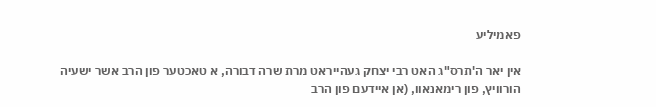פאמיליע

אין יאר ה'תרס"ג האט רבי יצחק געהייראט מרת שרה דבורה, א טאכטער פון הרב אשר ישעיה הורוויץ, פון רימאנאוו, (אן איידעם פון הרב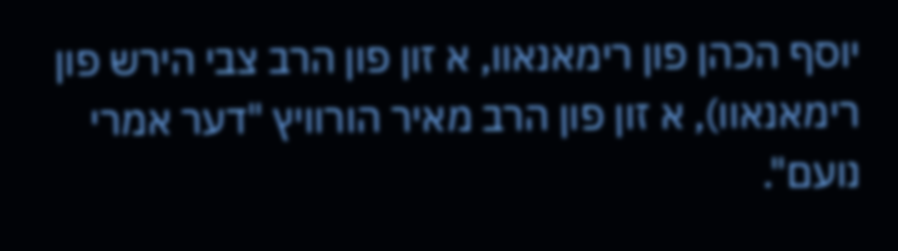יוסף הכהן פון רימאנאוו, א זון פון הרב צבי הירש פון רימאנאוו), א זון פון הרב מאיר הורוויץ "דער אמרי נועם".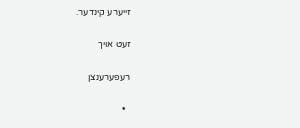זייערע קינדער.

זעט אויך

רעפערענצן

  •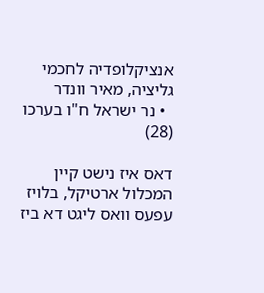אנציקלופדיה לחכמי גליציה, מאיר וונדר
  • נר ישראל ח"ו בערכו (28)

דאס איז נישט קיין המכלול ארטיקל, בלויז עפעס וואס ליגט דא ביז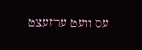עס וועט ערזעצט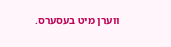ווערן מיט בעסערס.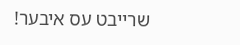שרייבט עס איבער!